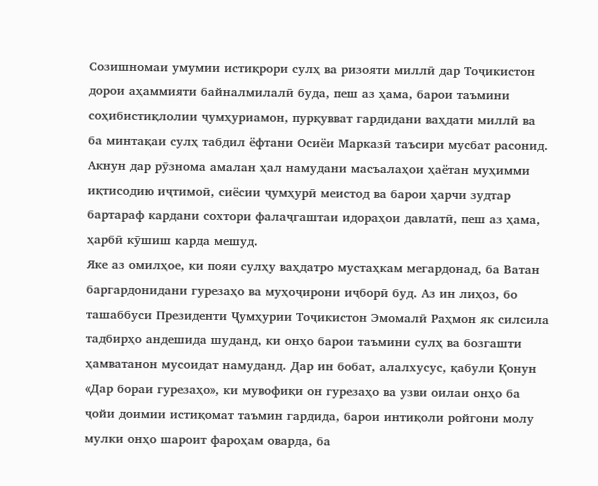Созишномаи умумии истиқрори сулҳ ва ризояти миллӣ дар Тоҷикистон дорои аҳаммияти байналмилалӣ буда, пеш аз ҳама, барои таъмини соҳибистиқлолии ҷумҳуриамон, пурқувват гардидани ваҳдати миллӣ ва ба минтақаи сулҳ табдил ёфтани Осиёи Марказӣ таъсири мусбат расонид. Акнун дар рӯзнома амалан ҳал намудани масъалаҳои ҳаётан муҳимми иқтисодию иҷтимоӣ, сиёсии ҷумҳурӣ меистод ва барои ҳарчи зудтар бартараф кардани сохтори фалаҷгаштаи идораҳои давлатӣ, пеш аз ҳама, ҳарбӣ кӯшиш карда мешуд.
Яке аз омилҳое, ки пояи сулҳу ваҳдатро мустаҳкам мегардонад, ба Ватан баргардонидани гурезаҳо ва муҳоҷирони иҷборӣ буд. Аз ин лиҳоз, бо ташаббуси Президенти Ҷумҳурии Тоҷикистон Эмомалӣ Раҳмон як силсила тадбирҳо андешида шуданд, ки онҳо барои таъмини сулҳ ва бозгашти ҳамватанон мусоидат намуданд. Дар ин бобат, алалхусус, қабули Қонун «Дар бораи гурезаҳо», ки мувофиқи он гурезаҳо ва узви оилаи онҳо ба ҷойи доимии истиқомат таъмин гардида, барои интиқоли ройгони молу мулки онҳо шароит фароҳам оварда, ба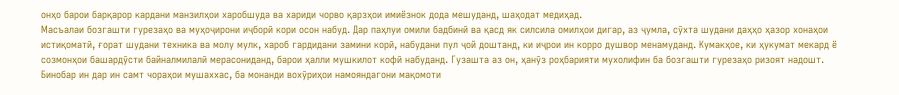онҳо барои барқарор кардани манзилҳои харобшуда ва хариди чорво қарзҳои имиёзнок дода мешуданд, шаҳодат медиҳад.
Масъалаи бозгашти гурезаҳо ва муҳоҷирони иҷборӣ кори осон набуд. Дар паҳлуи омили бадбинӣ ва қасд як силсила омилҳои дигар, аз ҷумла, сӯхта шудани даҳҳо ҳазор хонаҳои истиқоматӣ, ғорат шудани техника ва молу мулк, хароб гардидани замини корӣ, набудани пул ҷой доштанд, ки иҷрои ин корро душвор менамуданд. Кумакҳое, ки ҳукумат мекард ё созмонҳои башардӯсти байналмилалӣ мерасониданд, барои ҳалли мушкилот кофӣ набуданд. Гузашта аз он, ҳанӯз роҳбарияти мухолифин ба бозгашти гурезаҳо ризоят надошт.
Бинобар ин дар ин самт чораҳои мушаххас, ба монанди вохӯриҳои намояндагони мақомоти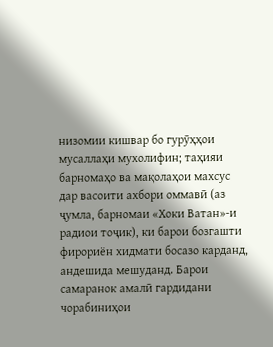низомии кишвар бо гурӯҳҳои мусаллаҳи мухолифин; таҳияи барномаҳо ва мақолаҳои махсус дар васоити ахбори оммавӣ (аз ҷумла, барномаи «Хоки Ватан»-и радиои тоҷик), ки барои бозгашти фирориён хидмати босазо карданд, андешида мешуданд. Барои самаранок амалӣ гардидани чорабиниҳои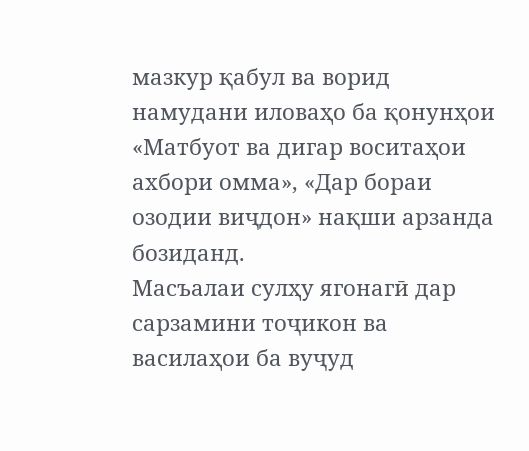мазкур қабул ва ворид намудани иловаҳо ба қонунҳои «Матбуот ва дигар воситаҳои ахбори омма», «Дар бораи озодии виҷдон» нақши арзанда бозиданд.
Масъалаи сулҳу ягонагӣ дар сарзамини тоҷикон ва василаҳои ба вуҷуд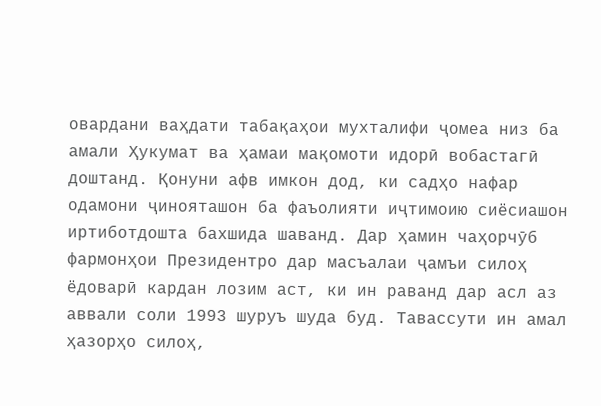овардани ваҳдати табақаҳои мухталифи ҷомеа низ ба амали Ҳукумат ва ҳамаи мақомоти идорӣ вобастагӣ доштанд. Қонуни афв имкон дод, ки садҳо нафар одамони ҷинояташон ба фаъолияти иҷтимоию сиёсиашон иртиботдошта бахшида шаванд. Дар ҳамин чаҳорчӯб фармонҳои Президентро дар масъалаи ҷамъи силоҳ ёдоварӣ кардан лозим аст, ки ин раванд дар асл аз аввали соли 1993 шуруъ шуда буд. Тавассути ин амал ҳазорҳо силоҳ,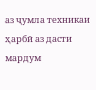аз ҷумла техникаи ҳарбӣ аз дасти мардум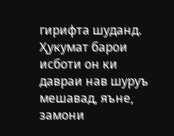гирифта шуданд. Ҳукумат барои исботи он ки давраи нав шуруъ мешавад, яъне, замони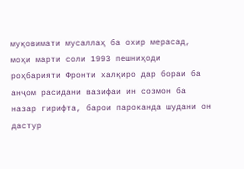муқовимати мусаллаҳ ба охир мерасад, моҳи марти соли 1993 пешниҳоди роҳбарияти Фронти халқиро дар бораи ба анҷом расидани вазифаи ин созмон ба назар гирифта, барои пароканда шудани он дастур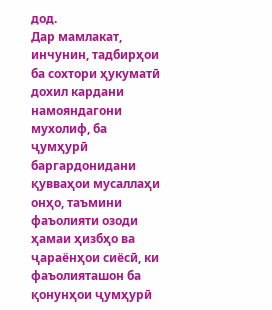дод.
Дар мамлакат, инчунин, тадбирҳои ба сохтори ҳукуматӣ дохил кардани намояндагони мухолиф, ба ҷумҳурӣ баргардонидани қувваҳои мусаллаҳи онҳо, таъмини фаъолияти озоди ҳамаи ҳизбҳо ва ҷараёнҳои сиёсӣ, ки фаъолияташон ба қонунҳои ҷумҳурӣ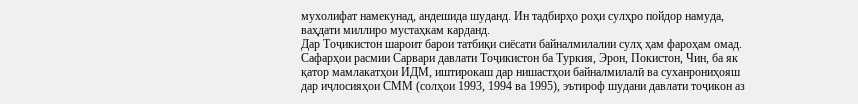мухолифат намекунад, андешида шуданд. Ин тадбирҳо роҳи сулҳро пойдор намуда, ваҳдати миллиро мустаҳкам карданд.
Дар Тоҷикистон шароит барои татбиқи сиёсати байналмилалии сулҳ ҳам фароҳам омад. Сафарҳои расмии Сарвари давлати Тоҷикистон ба Туркия, Эрон, Покистон, Чин, ба як қатор мамлакатҳои ИДМ, иштирокаш дар нишастҳои байналмилалӣ ва суханрониҳояш дар иҷлосияҳои СММ (солҳои 1993, 1994 ва 1995), эътироф шудани давлати тоҷикон аз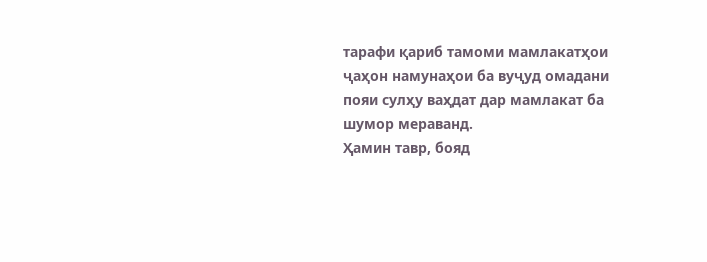тарафи қариб тамоми мамлакатҳои ҷаҳон намунаҳои ба вуҷуд омадани пояи сулҳу ваҳдат дар мамлакат ба шумор мераванд.
Ҳамин тавр, бояд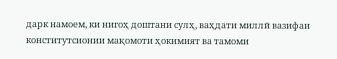дарк намоем, ки нигоҳ доштани сулҳ, ваҳдати миллӣ вазифаи конститутсионии мақомоти ҳокимият ва тамоми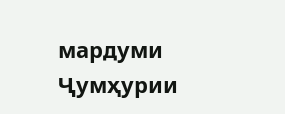мардуми Ҷумҳурии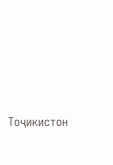Тоҷикистон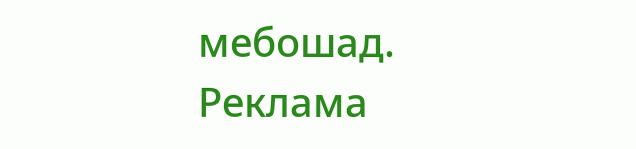мебошад.
Реклама